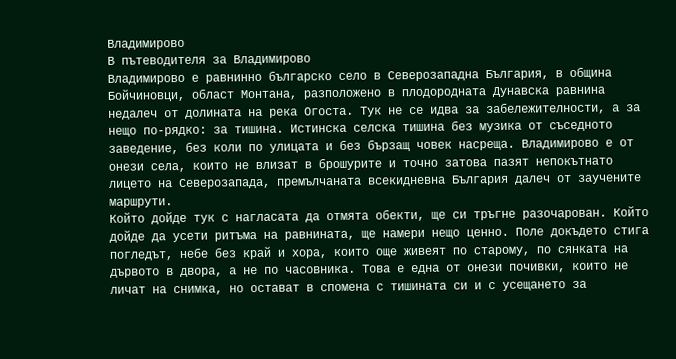Владимирово
В пътеводителя за Владимирово
Владимирово е равнинно българско село в Северозападна България, в община Бойчиновци, област Монтана, разположено в плодородната Дунавска равнина недалеч от долината на река Огоста. Тук не се идва за забележителности, а за нещо по-рядко: за тишина. Истинска селска тишина без музика от съседното заведение, без коли по улицата и без бързащ човек насреща. Владимирово е от онези села, които не влизат в брошурите и точно затова пазят непокътнато лицето на Северозапада, премълчаната всекидневна България далеч от заучените маршрути.
Който дойде тук с нагласата да отмята обекти, ще си тръгне разочарован. Който дойде да усети ритъма на равнината, ще намери нещо ценно. Поле докъдето стига погледът, небе без край и хора, които още живеят по старому, по сянката на дървото в двора, а не по часовника. Това е една от онези почивки, които не личат на снимка, но остават в спомена с тишината си и с усещането за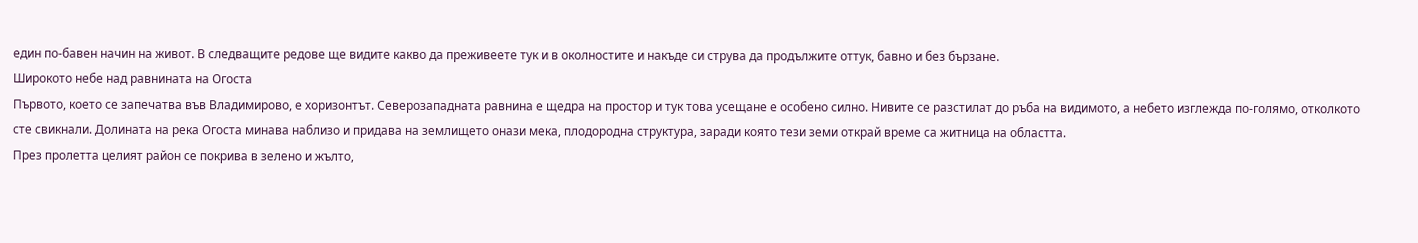един по-бавен начин на живот. В следващите редове ще видите какво да преживеете тук и в околностите и накъде си струва да продължите оттук, бавно и без бързане.
Широкото небе над равнината на Огоста
Първото, което се запечатва във Владимирово, е хоризонтът. Северозападната равнина е щедра на простор и тук това усещане е особено силно. Нивите се разстилат до ръба на видимото, а небето изглежда по-голямо, отколкото сте свикнали. Долината на река Огоста минава наблизо и придава на землището онази мека, плодородна структура, заради която тези земи открай време са житница на областта.
През пролетта целият район се покрива в зелено и жълто,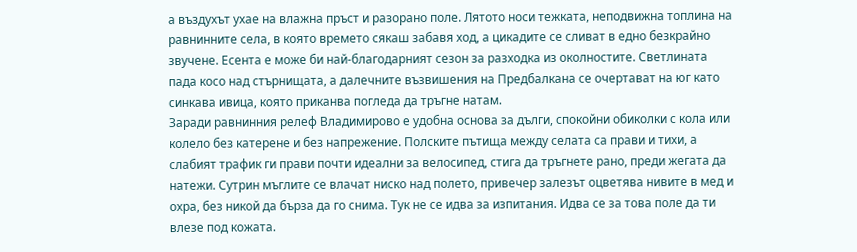а въздухът ухае на влажна пръст и разорано поле. Лятото носи тежката, неподвижна топлина на равнинните села, в която времето сякаш забавя ход, а цикадите се сливат в едно безкрайно звучене. Есента е може би най-благодарният сезон за разходка из околностите. Светлината пада косо над стърнищата, а далечните възвишения на Предбалкана се очертават на юг като синкава ивица, която приканва погледа да тръгне натам.
Заради равнинния релеф Владимирово е удобна основа за дълги, спокойни обиколки с кола или колело без катерене и без напрежение. Полските пътища между селата са прави и тихи, а слабият трафик ги прави почти идеални за велосипед, стига да тръгнете рано, преди жегата да натежи. Сутрин мъглите се влачат ниско над полето, привечер залезът оцветява нивите в мед и охра, без никой да бърза да го снима. Тук не се идва за изпитания. Идва се за това поле да ти влезе под кожата.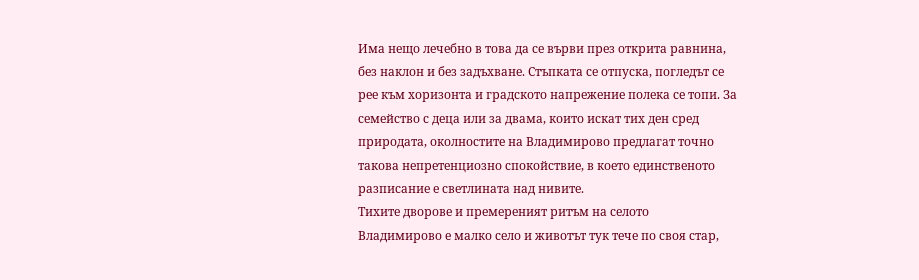Има нещо лечебно в това да се върви през открита равнина, без наклон и без задъхване. Стъпката се отпуска, погледът се рее към хоризонта и градското напрежение полека се топи. За семейство с деца или за двама, които искат тих ден сред природата, околностите на Владимирово предлагат точно такова непретенциозно спокойствие, в което единственото разписание е светлината над нивите.
Тихите дворове и премереният ритъм на селото
Владимирово е малко село и животът тук тече по своя стар,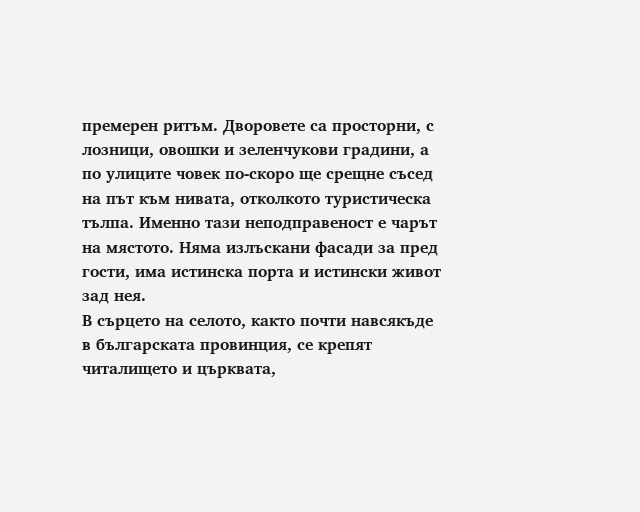премерен ритъм. Дворовете са просторни, с лозници, овошки и зеленчукови градини, а по улиците човек по-скоро ще срещне съсед на път към нивата, отколкото туристическа тълпа. Именно тази неподправеност е чарът на мястото. Няма излъскани фасади за пред гости, има истинска порта и истински живот зад нея.
В сърцето на селото, както почти навсякъде в българската провинция, се крепят читалището и църквата,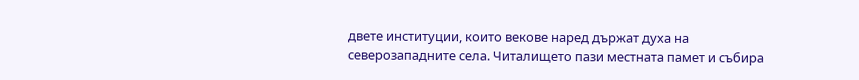двете институции, които векове наред държат духа на северозападните села. Читалището пази местната памет и събира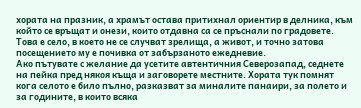хората на празник, а храмът остава притихнал ориентир в делника, към който се връщат и онези, които отдавна са се пръснали по градовете. Това е село, в което не се случват зрелища, а живот, и точно затова посещението му е почивка от забързаното ежедневие.
Ако пътувате с желание да усетите автентичния Северозапад, седнете на пейка пред някоя къща и заговорете местните. Хората тук помнят кога селото е било пълно, разказват за миналите панаири, за полето и за годините, в които всяка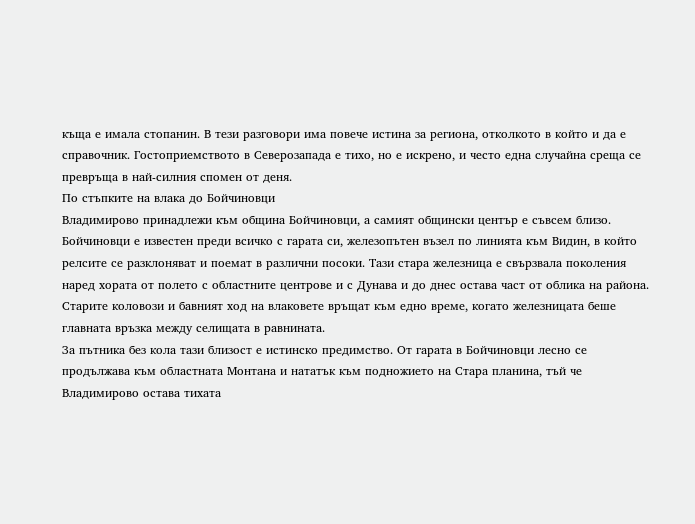къща е имала стопанин. В тези разговори има повече истина за региона, отколкото в който и да е справочник. Гостоприемството в Северозапада е тихо, но е искрено, и често една случайна среща се превръща в най-силния спомен от деня.
По стъпките на влака до Бойчиновци
Владимирово принадлежи към община Бойчиновци, а самият общински център е съвсем близо. Бойчиновци е известен преди всичко с гарата си, железопътен възел по линията към Видин, в който релсите се разклоняват и поемат в различни посоки. Тази стара железница е свързвала поколения наред хората от полето с областните центрове и с Дунава и до днес остава част от облика на района. Старите коловози и бавният ход на влаковете връщат към едно време, когато железницата беше главната връзка между селищата в равнината.
За пътника без кола тази близост е истинско предимство. От гарата в Бойчиновци лесно се продължава към областната Монтана и нататък към подножието на Стара планина, тъй че Владимирово остава тихата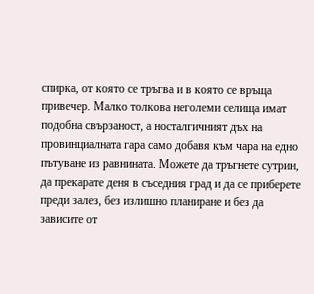спирка, от която се тръгва и в която се връща привечер. Малко толкова неголеми селища имат подобна свързаност, а носталгичният дъх на провинциалната гара само добавя към чара на едно пътуване из равнината. Можете да тръгнете сутрин, да прекарате деня в съседния град и да се приберете преди залез, без излишно планиране и без да зависите от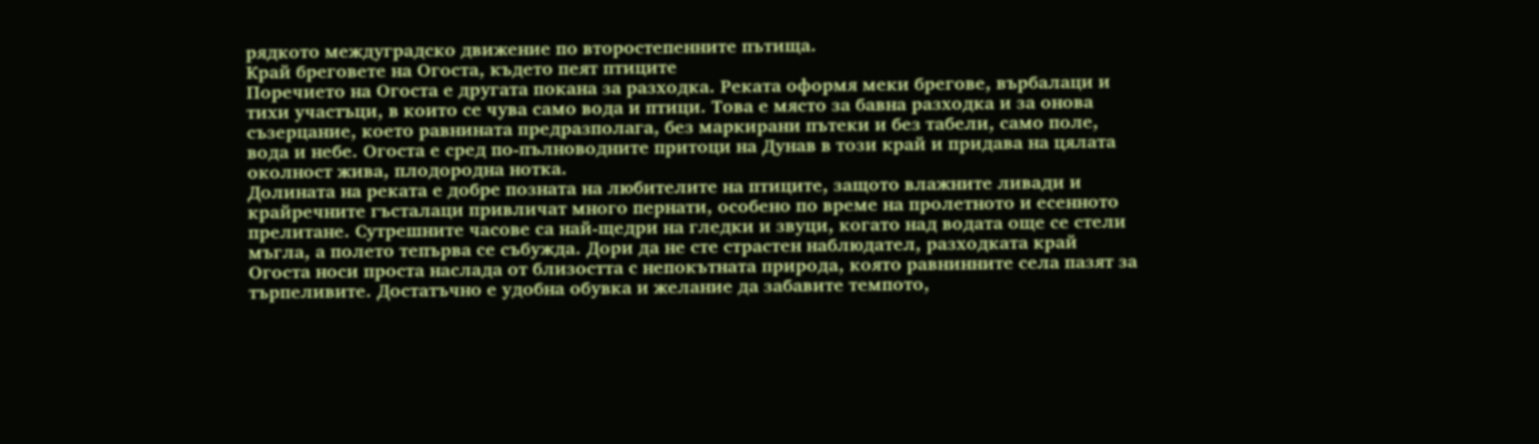рядкото междуградско движение по второстепенните пътища.
Край бреговете на Огоста, където пеят птиците
Поречието на Огоста е другата покана за разходка. Реката оформя меки брегове, върбалаци и тихи участъци, в които се чува само вода и птици. Това е място за бавна разходка и за онова съзерцание, което равнината предразполага, без маркирани пътеки и без табели, само поле, вода и небе. Огоста е сред по-пълноводните притоци на Дунав в този край и придава на цялата околност жива, плодородна нотка.
Долината на реката е добре позната на любителите на птиците, защото влажните ливади и крайречните гъсталаци привличат много пернати, особено по време на пролетното и есенното прелитане. Сутрешните часове са най-щедри на гледки и звуци, когато над водата още се стели мъгла, а полето тепърва се събужда. Дори да не сте страстен наблюдател, разходката край Огоста носи проста наслада от близостта с непокътната природа, която равнинните села пазят за търпеливите. Достатъчно е удобна обувка и желание да забавите темпото,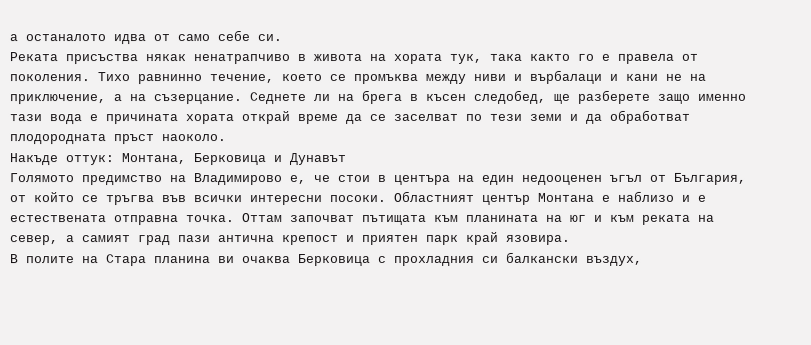а останалото идва от само себе си.
Реката присъства някак ненатрапчиво в живота на хората тук, така както го е правела от поколения. Тихо равнинно течение, което се промъква между ниви и върбалаци и кани не на приключение, а на съзерцание. Седнете ли на брега в късен следобед, ще разберете защо именно тази вода е причината хората открай време да се заселват по тези земи и да обработват плодородната пръст наоколо.
Накъде оттук: Монтана, Берковица и Дунавът
Голямото предимство на Владимирово е, че стои в центъра на един недооценен ъгъл от България, от който се тръгва във всички интересни посоки. Областният център Монтана е наблизо и е естествената отправна точка. Оттам започват пътищата към планината на юг и към реката на север, а самият град пази антична крепост и приятен парк край язовира.
В полите на Стара планина ви очаква Берковица с прохладния си балкански въздух,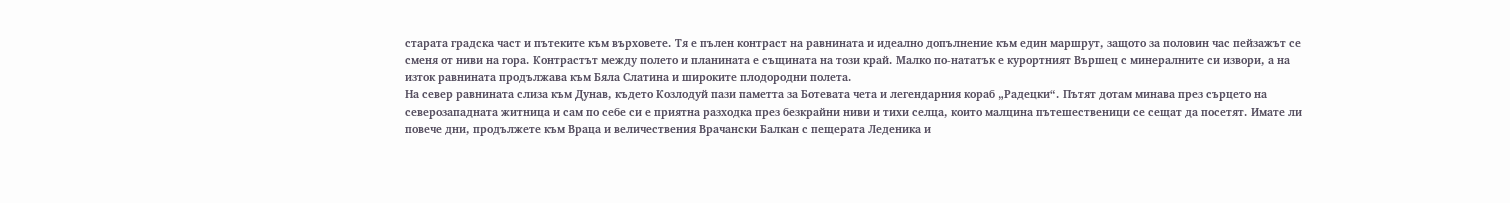старата градска част и пътеките към върховете. Тя е пълен контраст на равнината и идеално допълнение към един маршрут, защото за половин час пейзажът се сменя от ниви на гора. Контрастът между полето и планината е същината на този край. Малко по-нататък е курортният Вършец с минералните си извори, а на изток равнината продължава към Бяла Слатина и широките плодородни полета.
На север равнината слиза към Дунав, където Козлодуй пази паметта за Ботевата чета и легендарния кораб „Радецки“. Пътят дотам минава през сърцето на северозападната житница и сам по себе си е приятна разходка през безкрайни ниви и тихи селца, които малцина пътешественици се сещат да посетят. Имате ли повече дни, продължете към Враца и величествения Врачански Балкан с пещерата Леденика и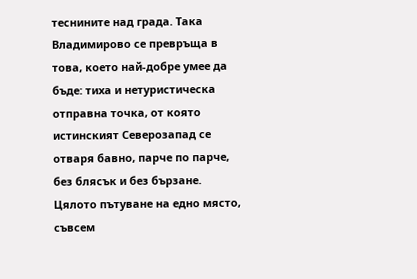теснините над града. Така Владимирово се превръща в това, което най-добре умее да бъде: тиха и нетуристическа отправна точка, от която истинският Северозапад се отваря бавно, парче по парче, без блясък и без бързане.
Цялото пътуване на едно място, съвсем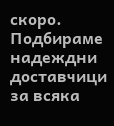скоро.
Подбираме надеждни доставчици за всяка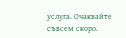услуга. Очаквайте съвсем скоро.